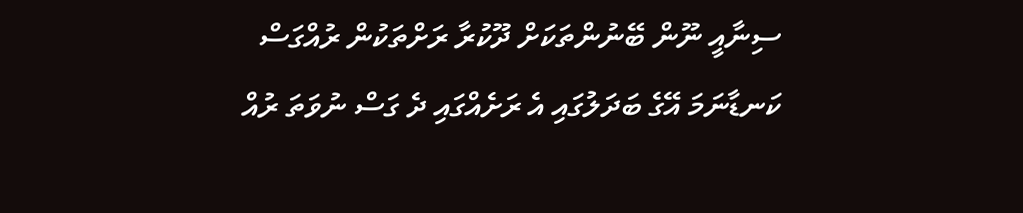ސިނާއީ ނޫން ބޭނުންތަކަށް ދޫކުރާ ރަށްތަކުން ރުއްގަސް ކަނޑާނަމަ އޭގެ ބަދަލުގައި އެ ރަށެއްގައި ދެ ގަސް ނުވަތަ ރުއް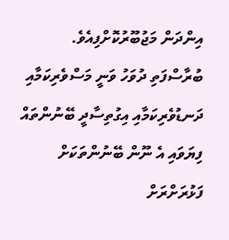އިންދަން މަޖުބޫރުކޮށްފިއެވެ.
ބުރާސްފަތި ދުވަހު ވަނީ މަސްވެރިކަމާއި ދަނޑުވެރިކަމާއި އިގުތިސާދީ ބޭނުންތައް ފިޔަވައި އެ ނޫން ބޭނުންތަކަށް ފަޅުރަށްރަށް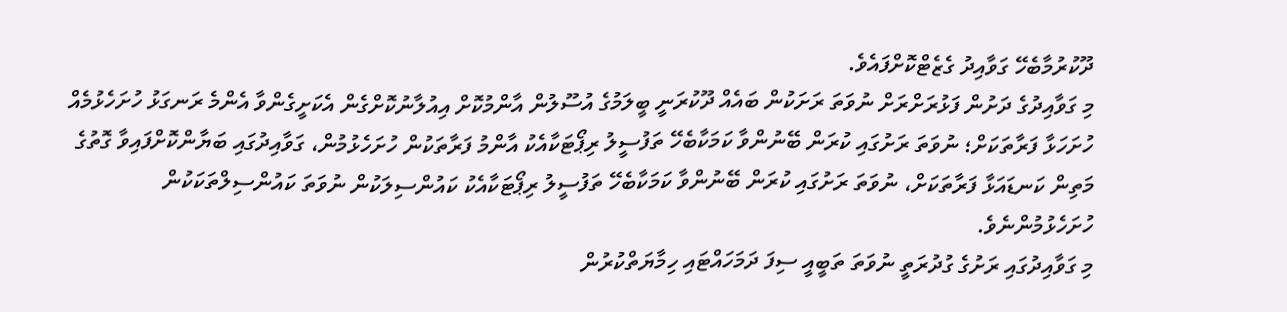ދޫކުރުމާބެހޭ ގަވާއިދު ގެޒެޓްކޮށްފައެވެ.
މި ގަވާއިދުގެ ދަށުން ފަޅުރަށްރަށް ނުވަތަ ރަށަކުން ބައެއް ދޫކުރަނީ ބީލަމުގެ އުސޫލުން އާންމުކޮށް އިއުލާނުކޮށްގެން އެކަށީގެންވާ އެންމެ ރަނގަޅު ހުށަހެޅުމެއް ހުށަހަޅާ ފަރާތަކަށް؛ ނުވަތަ ރަށުގައި ކުރަން ބޭނުންވާ ކަމަކާބެހޭ ތަފުސީލު ރިޕޯޓަކާއެކު އާންމު ފަރާތަކުން ހުށަހެޅުމުން، ގަވާއިދުގައި ބަޔާންކޮށްފައިވާ ގޮތުގެ މަތިން ކަނޑައަޅާ ފަރާތަކަށް، ނުވަތަ ރަށުގައި ކުރަން ބޭނުންވާ ކަމަކާބެހޭ ތަފުސީލު ރިޕޯޓަކާއެކު ކައުންސިލަކުން ނުވަތަ ކައުންސިލްތަކަކުން ހުށަހެޅުމުންނެވެ.
މި ގަވާއިދުގައި ރަށުގެ ގުދުރަތީ ނުވަތަ ތަބީއީ ސިފަ ދަމަހައްޓައި ހިމާޔަތްކުރުން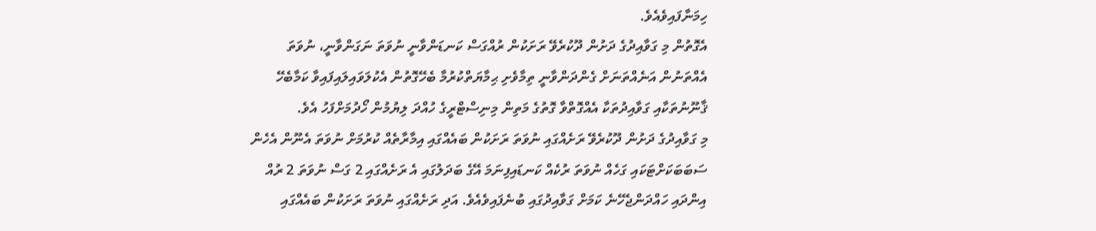ހިމަނާފައިވެއެވެ.
އެގޮތުން މި ގަވާއިދުގެ ދަށުން ދޫކުރެވޭ ރަށަކުން ރުއްގަސް ކަނޑަންވާނީ ނުވަތަ ނަގަންވާނީ، ނުވަތަ އެއްތަނުން އަނެއްތަނަށް ގެންދަންވާނީ ތިމާވެށި ޙިމާޔަތްކުރުމާ ބެހޭގޮތުން އެކުލަވައިލައިފައިވާ ކަމާބެހޭ ޤާނޫނުތަކާއި ގަވާއިދުތަކާ އެއްގޮތްވާ ގޮތުގެ މަތިން މިނިސްޓްރީގެ ހުއްދަ ލިޔުމުން ހޯދުމަށްފަހު އެވެ.
މި ގަވާއިދުގެ ދަށުން ދޫކުރެވޭ ރަށެއްގައި ނުވަތަ ރަށަކުން ބައެއްގައި އިމާރާތެއް ކުރުމަށް ނުވަތަ އެނޫން އެހެން ސަބަބަކަށްޓަކައި ގަހެއް ނުވަތަ ރުކެއް ކަނޑައިފިނަމަ އޭގެ ބަދަލުގައި އެ ރަށެއްގައި 2 ގަސް ނުވަތަ 2 ރުއް އިންދައި ހައްދަންޖެހޭނެ ކަމަށް ގަވާއިދުގައި ބުނެފައިވެއެވެ. އަދި ރަށެއްގައި ނުވަތަ ރަށަކުން ބައެއްގައި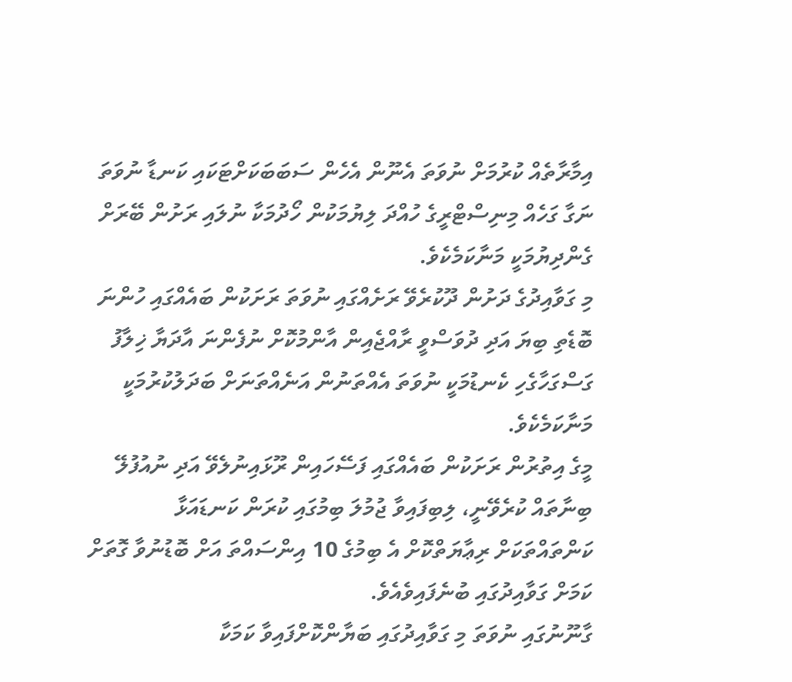އިމާރާތެއް ކުރުމަށް ނުވަތަ އެނޫން އެހެން ސަބަބަކަށްޓަކައި ކަނޑާ ނުވަތަ ނަގާ ގަހެއް މިނިސްޓްރީގެ ހުއްދަ ލިޔުމަކުން ހޯދުމަކާ ނުލައި ރަށުން ބޭރަށް ގެންދިޔުމަކީ މަނާކަމެކެވެ.
މި ގަވާއިދުގެ ދަށުން ދޫކުރެވޭ ރަށެއްގައި ނުވަތަ ރަށަކުން ބައެއްގައި ހުންނަ ބޮޑެތި ބިޔަ އަދި ދުވަސްވީ ރާއްޖެއިން އާންމުކޮށް ނުފެންނަ އާދަޔާ ޚިލާފު ގަސްގަހާގެހި ކެނޑުމަކީ ނުވަތަ އެއްތަނުން އަނެއްތަނަށް ބަދަލުކުރުމަކީ މަނާކަމެކެވެ.
މީގެ އިތުރުން ރަށަކުން ބައެއްގައި ފަސޭހައިން ރޫޅައިނުލެވޭ އަދި ނުއުފުލޭ ބިނާތައް ކުރެވޭނީ، ލިބިފައިވާ ޖުމުލަ ބިމުގައި ކުރަން ކަނޑައަޅާ ކަންތައްތަކަށް ރިޢާޔަތްކޮށް އެ ބިމުގެ 10 އިންސައްތަ އަށް ބޮޑުނުވާ ގޮތަށް ކަމަށް ގަވާއިދުގައި ބުނެފައިވެއެވެ.
ގާނޫނުގައި ނުވަތަ މި ގަވާއިދުގައި ބަޔާންކޮށްފައިވާ ކަމަކާ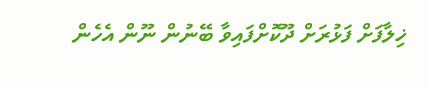ޚިލާފަށް ފަޅުރަށް ދޫކޮށްފައިވާ ބޭނުން ނޫން އެހެން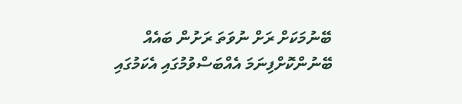ބޭނުމަކަށް ރަށް ނުވަތަ ރަށުން ބައެއް ބޭނުންކޮށްފިނަމަ އެއްބަސްވުމުގައި އެކަމުގައި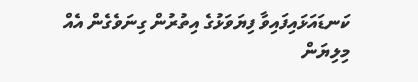ކަނޑައަޅައިފައިވާ ފިޔަވަޅުގެ އިތުރުން ގިނަވެގެން އެއް މިލިޔަން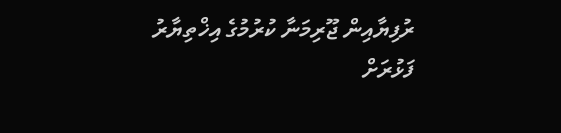ރުފިޔާއިން ޖޫރިމަނާ ކުރުމުގެ އިޚްތިޔާރު ފަޅުރަށް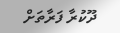ދޫކުރާ ފަރާތަށް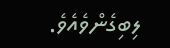ލިބިގެންވެއެވެ.